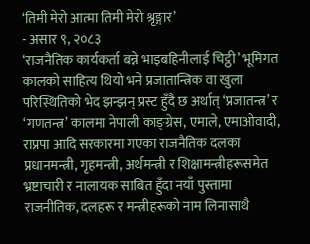‘तिमी मेरो आत्मा तिमी मेरो श्रृङ्गार’
- असार ९, २०८३
‘राजनैतिक कार्यकर्ता बन्ने भाइबहिनीलाई चिट्ठी’ भूमिगत कालको साहित्य थियो भने प्रजातान्त्रिक वा खुला परिस्थितिको भेद झन्झन् प्रस्ट हुँदै छ अर्थात् ‘प्रजातन्त्र’ र ‘गणतन्त्र’ कालमा नेपाली काङ्ग्रेस, एमाले, एमाओवादी, राप्रपा आदि सरकारमा गएका राजनैतिक दलका प्रधानमन्त्री, गृहमन्त्री, अर्थमन्त्री र शिक्षामन्त्रीहरूसमेत भ्रष्टाचारी र नालायक साबित हुँदा नयाँ पुस्तामा राजनीतिक, दलहरू र मन्त्रीहरूको नाम लिनासाथै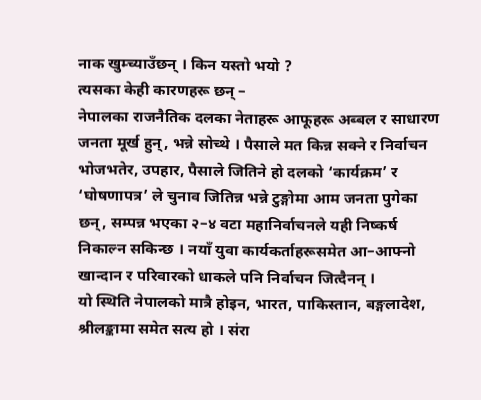नाक खुम्च्याउँछन् । किन यस्तो भयो ?
त्यसका केही कारणहरू छन् –
नेपालका राजनैतिक दलका नेताहरू आफूहरू अब्बल र साधारण जनता मूर्ख हुन्, भन्ने सोच्थे । पैसाले मत किन्न सक्ने र निर्वाचन भोजभतेर, उपहार, पैसाले जितिने हो दलको ‘कार्यक्रम’ र ‘घोषणापत्र’ ले चुनाव जितिन्न भन्ने टुङ्गोमा आम जनता पुगेका छन्, सम्पन्न भएका २–४ वटा महानिर्वाचनले यही निष्कर्ष निकाल्न सकिन्छ । नयाँ युवा कार्यकर्ताहरूसमेत आ–आफ्नो खान्दान र परिवारको धाकले पनि निर्वाचन जित्दैनन् ।
यो स्थिति नेपालको मात्रै होइन, भारत, पाकिस्तान, बङ्गलादेश, श्रीलङ्कामा समेत सत्य हो । संरा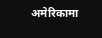अमेरिकामा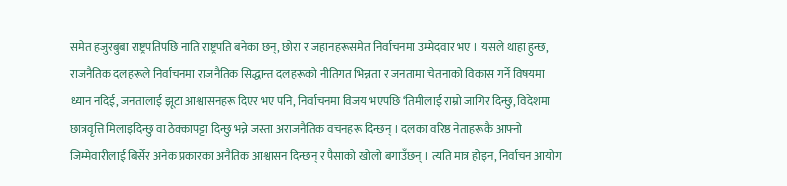समेत हजुरबुबा राष्ट्रपतिपछि नाति राष्ट्रपति बनेका छन्, छोरा र जहानहरूसमेत निर्वाचनमा उम्मेदवार भए । यसले थाहा हुन्छ, राजनैतिक दलहरूले निर्वाचनमा राजनैतिक सिद्धान्त दलहरूको नीतिगत भिन्नता र जनतामा चेतनाको विकास गर्ने विषयमा ध्यान नदिई, जनतालाई झूटा आश्वासनहरू दिएर भए पनि, निर्वाचनमा विजय भएपछि ‘तिमीलाई राम्रो जागिर दिन्छु, विदेशमा छात्रवृत्ति मिलाइदिन्छु वा ठेक्कापट्टा दिन्छु भन्ने जस्ता अराजनैतिक वचनहरू दिन्छन् । दलका वरिष्ठ नेताहरूकै आफ्नो जिम्मेवारीलाई बिर्सेर अनेक प्रकारका अनैतिक आश्वासन दिन्छन् र पैसाको खोलो बगाउँछन् । त्यति मात्र होइन, निर्वाचन आयोग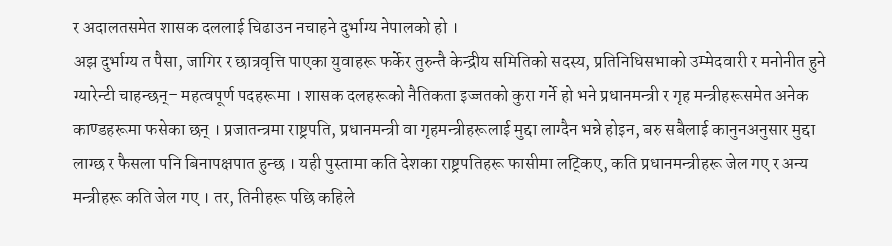र अदालतसमेत शासक दललाई चिढाउन नचाहने दुर्भाग्य नेपालको हो ।
अझ दुर्भाग्य त पैसा, जागिर र छात्रवृत्ति पाएका युवाहरू फर्केर तुरुन्तै केन्द्रीय समितिको सदस्य, प्रतिनिधिसभाको उम्मेदवारी र मनोनीत हुने ग्यारेन्टी चाहन्छन्– महत्वपूर्ण पदहरूमा । शासक दलहरूको नैतिकता इज्जतको कुरा गर्ने हो भने प्रधानमन्त्री र गृह मन्त्रीहरूसमेत अनेक काण्डहरूमा फसेका छन् । प्रजातन्त्रमा राष्ट्रपति, प्रधानमन्त्री वा गृहमन्त्रीहरूलाई मुद्दा लाग्दैन भन्ने होइन, बरु सबैलाई कानुनअनुसार मुद्दा लाग्छ र फैसला पनि बिनापक्षपात हुन्छ । यही पुस्तामा कति देशका राष्ट्रपतिहरू फासीमा लट्किए, कति प्रधानमन्त्रीहरू जेल गए र अन्य मन्त्रीहरू कति जेल गए । तर, तिनीहरू पछि कहिले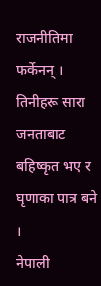राजनीतिमा फर्केनन् । तिनीहरू सारा जनताबाट बहिष्कृत भए र घृणाका पात्र बने ।
नेपाली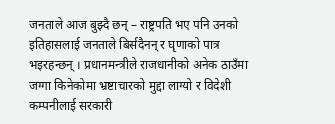जनताले आज बुझ्दै छन् – राष्ट्रपति भए पनि उनको इतिहासलाई जनताले बिर्सदैनन् र घृणाको पात्र भइरहन्छन् । प्रधानमन्त्रीले राजधानीको अनेक ठाउँमा जग्गा किनेकोमा भ्रष्टाचारको मुद्दा लाग्यो र विदेशी कम्पनीलाई सरकारी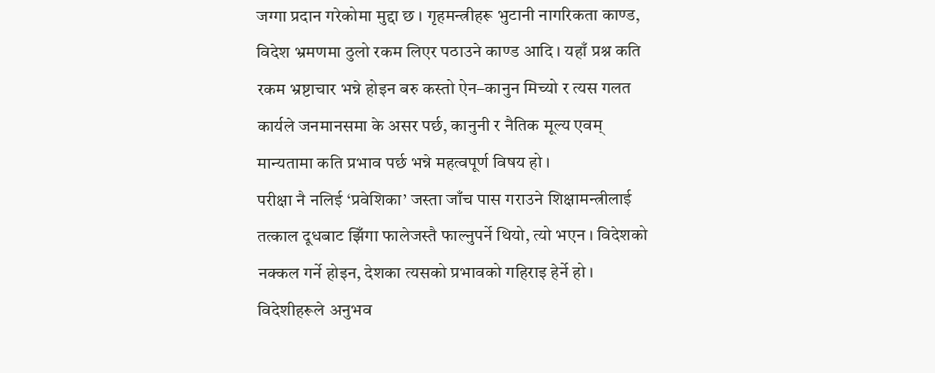जग्गा प्रदान गरेकोमा मुद्दा छ । गृहमन्त्रीहरू भुटानी नागरिकता काण्ड, विदेश भ्रमणमा ठुलो रकम लिएर पठाउने काण्ड आदि । यहाँ प्रश्न कति रकम भ्रष्टाचार भन्ने होइन बरु कस्तो ऐन–कानुन मिच्यो र त्यस गलत कार्यले जनमानसमा के असर पर्छ, कानुनी र नैतिक मूल्य एवम् मान्यतामा कति प्रभाव पर्छ भन्ने महत्वपूर्ण विषय हो ।
परीक्षा नै नलिई ‘प्रवेशिका’ जस्ता जाँच पास गराउने शिक्षामन्त्रीलाई तत्काल दूधबाट झिँगा फालेजस्तै फाल्नुपर्ने थियो, त्यो भएन । विदेशको नक्कल गर्ने होइन, देशका त्यसको प्रभावको गहिराइ हेर्ने हो । विदेशीहरूले अनुभव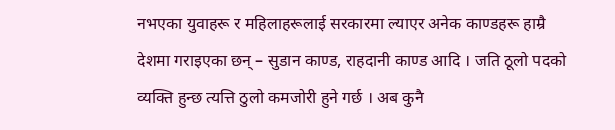नभएका युवाहरू र महिलाहरूलाई सरकारमा ल्याएर अनेक काण्डहरू हाम्रै देशमा गराइएका छन् – सुडान काण्ड, राहदानी काण्ड आदि । जति ठूलो पदको व्यक्ति हुन्छ त्यत्ति ठुलो कमजोरी हुने गर्छ । अब कुनै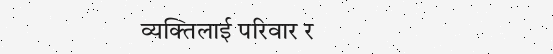व्यक्तिलाई परिवार र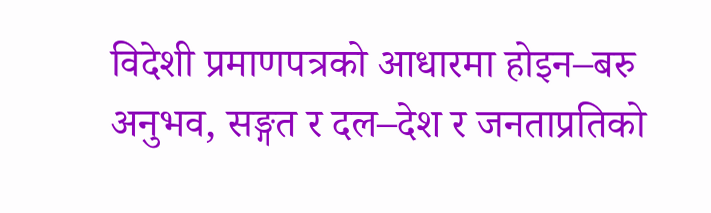विदेशी प्रमाणपत्रको आधारमा होइन–बरु अनुभव, सङ्गत र दल–देश र जनताप्रतिको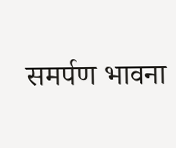समर्पण भावना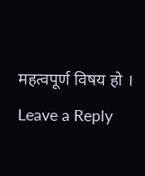महत्वपूर्ण विषय हो ।
Leave a Reply